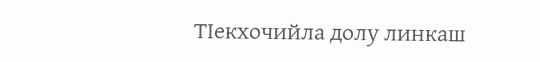ТIекхочийла долу линкаш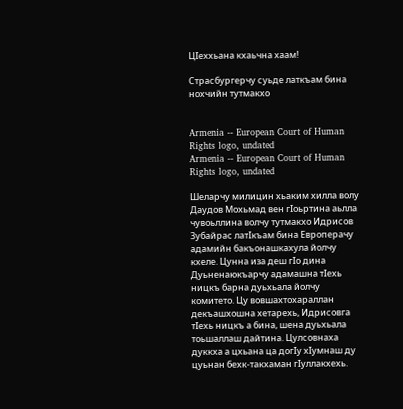ЦIеххьана кхаьчна хаам!

Страсбургерчу суьде латкъам бина нохчийн тутмакхо


Armenia -- European Court of Human Rights logo, undated
Armenia -- European Court of Human Rights logo, undated

Шеларчу милицин хьаким хилла волу Даудов Мохьмад вен гIоьртина аьлла чувоьллина волчу тутмакхо Идрисов Зубайрас латIкъам бина Европерачу адамийн бакъонашкахула йолчу кхеле. Цунна иза деш гIо дина Дуьненаюкъарчу адамашна тIехь ницкъ барна дуьхьала йолчу комитето. Цу вовшахтохараллан декъашхошна хетарехь, Идрисовга тIехь ницкъ а бина, шена дуьхьала тоьшаллаш дайтина. Цулсовнаха дуккха а цхьана ца догIу хIумнаш ду цуьнан бехк-такхаман гIуллакхехь.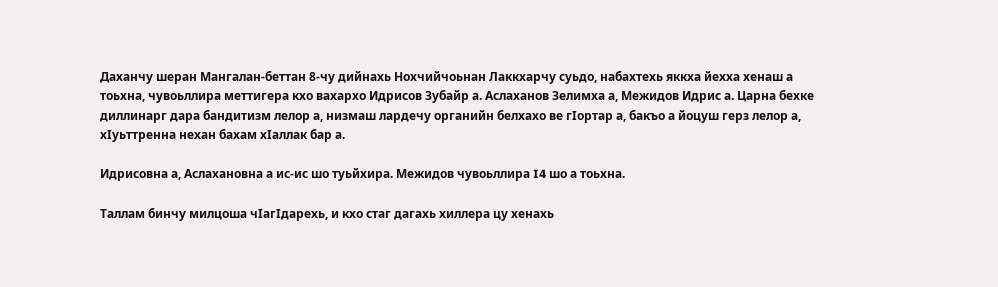Даханчу шеран Мангалан-беттан 8-чу дийнахь Нохчийчоьнан Лаккхарчу суьдо, набахтехь яккха йехха хенаш а тоьхна, чувоьллира меттигера кхо вахархо Идрисов Зубайр а. Аслаханов Зелимха а, Межидов Идрис а. Царна бехке диллинарг дара бандитизм лелор а, низмаш лардечу органийн белхахо ве гIортар а, бакъо а йоцуш герз лелор а, хIуьттренна нехан бахам хIаллак бар а.

Идрисовна а, Аслахановна а ис-ис шо туьйхира. Межидов чувоьллира I4 шо а тоьхна.

Таллам бинчу милцоша чIагIдарехь, и кхо стаг дагахь хиллера цу хенахь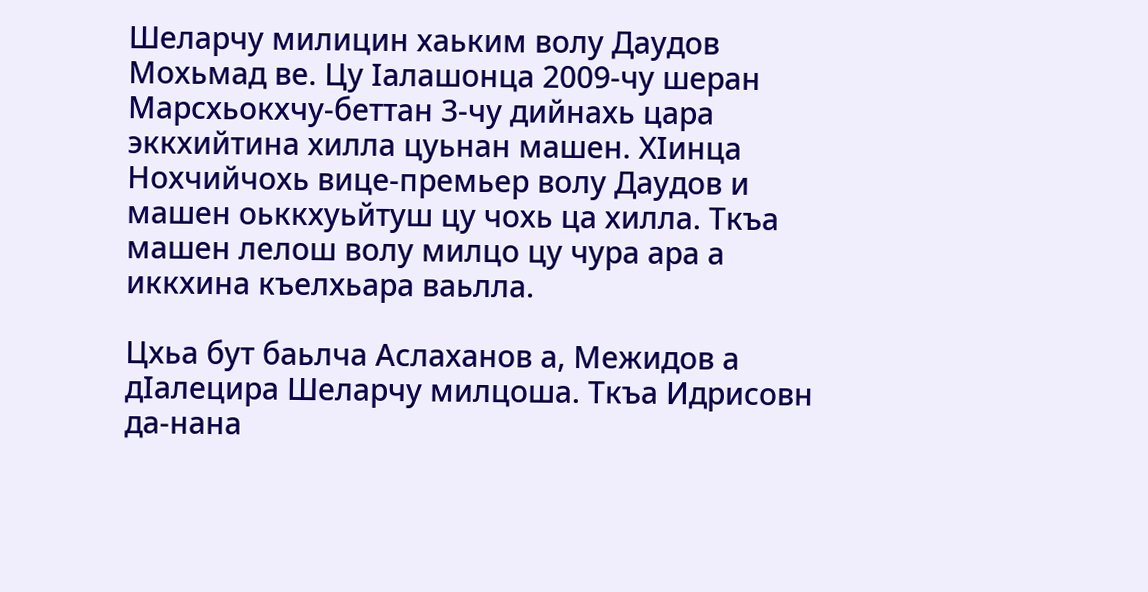Шеларчу милицин хаьким волу Даудов Мохьмад ве. Цу Iалашонца 2009-чу шеран Марсхьокхчу-беттан 3-чу дийнахь цара эккхийтина хилла цуьнан машен. ХIинца Нохчийчохь вице-премьер волу Даудов и машен оьккхуьйтуш цу чохь ца хилла. Ткъа машен лелош волу милцо цу чура ара а иккхина къелхьара ваьлла.

Цхьа бут баьлча Аслаханов а, Межидов а дIалецира Шеларчу милцоша. Ткъа Идрисовн да-нана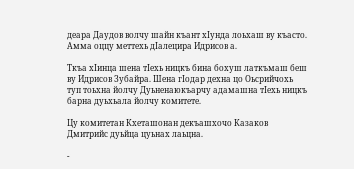деара Даудов волчу шайн къант хIунда лоьхаш ву къасто. Амма оццу меттехь дIалецира Идрисов а.

Ткъа хIинца шена тIехь ницкъ бина бохуш латкъмаш беш ву Идрисов Зубайра. Шена гIодар дехна цо Оьсрийчохь туп тоьхна йолчу Дуьненаюкъарчу адамашна тIехь ницкъ барна дуьхьала йолчу комитете.

Цу комитетан Кхеташонан декъашхочо Казаков Дмитрийс дуьйца цуьнах лаьцна.

-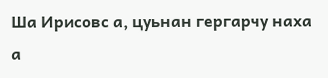Ша Ирисовс а, цуьнан гергарчу наха а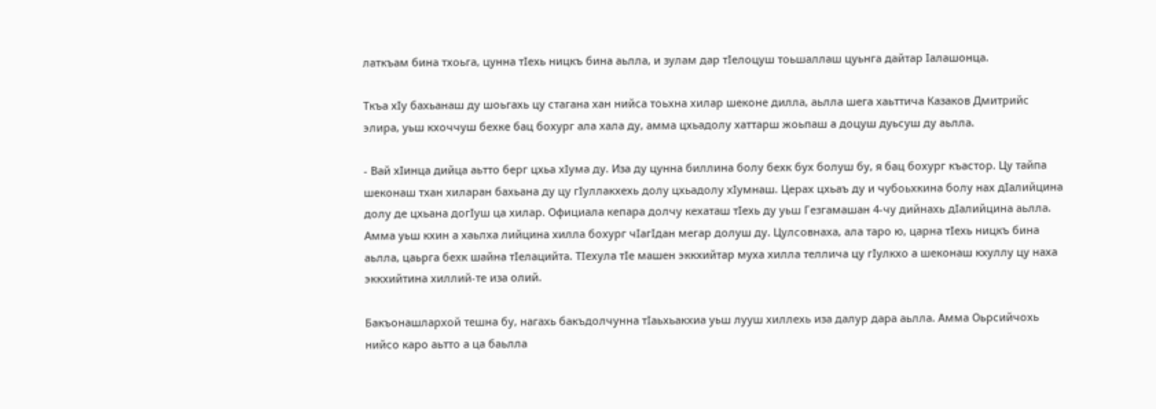латкъам бина тхоьга, цунна тIехь ницкъ бина аьлла, и зулам дар тIелоцуш тоьшаллаш цуьнга дайтар Iалашонца.

Ткъа хIу бахьанаш ду шоьгахь цу стагана хан нийса тоьхна хилар шеконе дилла, аьлла шега хаьттича Казаков Дмитрийс элира, уьш кхоччуш бехке бац бохург ала хала ду, амма цхьадолу хаттарш жоьпаш а доцуш дуьсуш ду аьлла.

- Вай хIинца дийца аьтто берг цхьа хIума ду. Иза ду цунна биллина болу бехк бух болуш бу, я бац бохург къастор. Цу тайпа шеконаш тхан хиларан бахьана ду цу гIуллакхехь долу цхьадолу хIумнаш. Церах цхьаъ ду и чубоьхкина болу нах дIалийцина долу де цхьана догIуш ца хилар. Официала кепара долчу кехаташ тIехь ду уьш Гезгамашан 4-чу дийнахь дIалийцина аьлла. Амма уьш кхин а хаьлха лийцина хилла бохург чIагIдан мегар долуш ду. Цулсовнаха, ала таро ю, царна тIехь ницкъ бина аьлла, цаьрга бехк шайна тIелацийта. ТIехула тIе машен эккхийтар муха хилла теллича цу гIулкхо а шеконаш кхуллу цу наха эккхийтина хиллий-те иза олий.

Бакъонашлархой тешна бу, нагахь бакъдолчунна тIаьхьакхиа уьш лууш хиллехь иза далур дара аьлла. Амма Оьрсийчохь нийсо каро аьтто а ца баьлла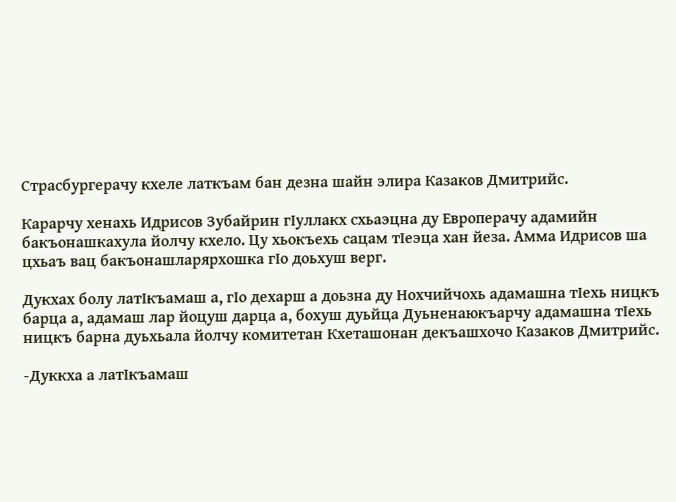Страсбургерачу кхеле латкъам бан дезна шайн элира Казаков Дмитрийс.

Карарчу хенахь Идрисов Зубайрин гIуллакх схьаэцна ду Европерачу адамийн бакъонашкахула йолчу кхело. Цу хьокъехь сацам тIеэца хан йеза. Амма Идрисов ша цхьаъ вац бакъонашларярхошка гIо доьхуш верг.

Дукхах болу латIкъамаш а, гIо дехарш а доьзна ду Нохчийчохь адамашна тIехь ницкъ барца а, адамаш лар йоцуш дарца а, бохуш дуьйца Дуьненаюкъарчу адамашна тIехь ницкъ барна дуьхьала йолчу комитетан Кхеташонан декъашхочо Казаков Дмитрийс.

-Дуккха а латIкъамаш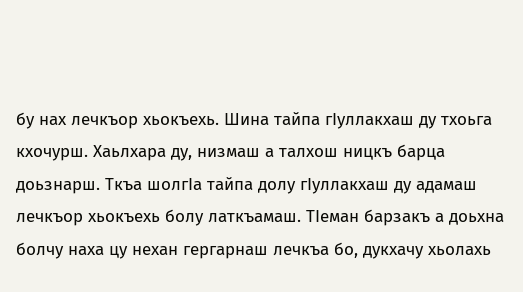бу нах лечкъор хьокъехь. Шина тайпа гIуллакхаш ду тхоьга кхочурш. Хаьлхара ду, низмаш а талхош ницкъ барца доьзнарш. Ткъа шолгIа тайпа долу гIуллакхаш ду адамаш лечкъор хьокъехь болу латкъамаш. ТIеман барзакъ а доьхна болчу наха цу нехан гергарнаш лечкъа бо, дукхачу хьолахь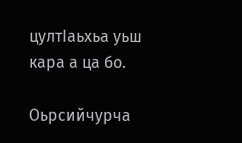цултIаьхьа уьш кара а ца бо.

Оьрсийчурча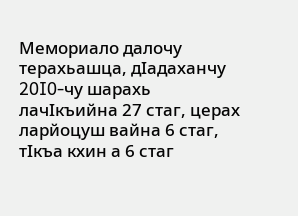Мемориало далочу терахьашца, дIадаханчу 20I0-чу шарахь лачIкъийна 27 стаг, церах ларйоцуш вайна 6 стаг, тIкъа кхин а 6 стаг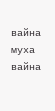вайна муха вайна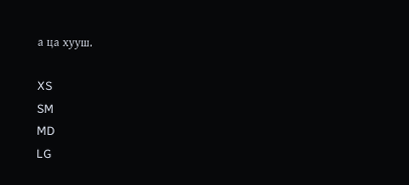а ца хууш.

XS
SM
MD
LG